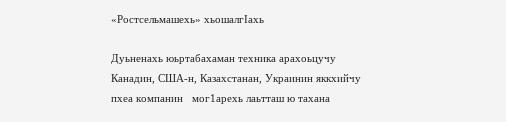«Ростсельмашехь» хьошалгIахь

Дуьненахь юьртабахаман техника арахоьцучу Канадин, США-н, Казахстанан, Украинин яккхийчу пхеа компанин   мог1арехь лаьтташ ю тахана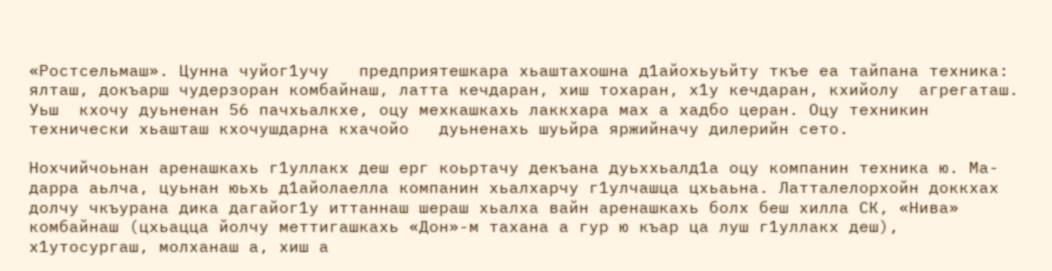«Ростсельмаш». Цунна чуйог1учу   предприятешкара хьаштахошна д1айохьуьйту ткъе еа тайпана техника: ялташ, докъарш чудерзоран комбайнаш, латта кечдаран, хиш тохаран, х1у кечдаран, кхийолу  агрегаташ.  Уьш  кхочу дуьненан 56 пачхьалкхе, оцу мехкашкахь лаккхара мах а хадбо церан. Оцу техникин технически хьашташ кхочушдарна кхачойо   дуьненахь шуьйра яржийначу дилерийн сето.

Нохчийчоьнан аренашкахь г1уллакх деш ерг коьртачу декъана дуьххьалд1а оцу компанин техника ю. Ма-дарра аьлча, цуьнан юьхь д1айолаелла компанин хьалхарчу г1улчашца цхьаьна. Латталелорхойн доккхах долчу чкъурана дика дагайог1у иттаннаш шераш хьалха вайн аренашкахь болх беш хилла СК, «Нива» комбайнаш (цхьацца йолчу меттигашкахь «Дон»-м тахана а гур ю къар ца луш г1уллакх деш), х1утосургаш, молханаш а, хиш а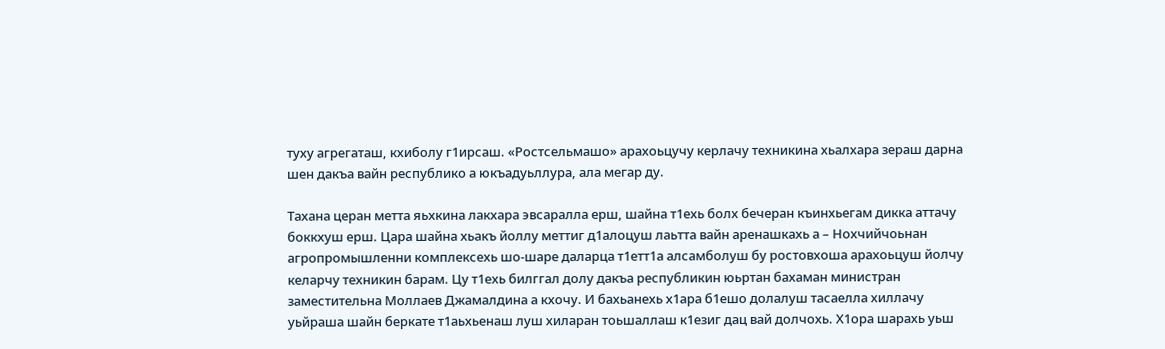туху агрегаташ, кхиболу г1ирсаш. «Ростсельмашо» арахоьцучу керлачу техникина хьалхара зераш дарна шен дакъа вайн республико а юкъадуьллура, ала мегар ду.

Тахана церан метта яьхкина лакхара эвсаралла ерш, шайна т1ехь болх бечеран къинхьегам дикка аттачу боккхуш ерш. Цара шайна хьакъ йоллу меттиг д1алоцуш лаьтта вайн аренашкахь а – Нохчийчоьнан агропромышленни комплексехь шо-шаре даларца т1етт1а алсамболуш бу ростовхоша арахоьцуш йолчу келарчу техникин барам. Цу т1ехь билггал долу дакъа республикин юьртан бахаман министран заместительна Моллаев Джамалдина а кхочу. И бахьанехь х1ара б1ешо долалуш тасаелла хиллачу уьйраша шайн беркате т1аьхьенаш луш хиларан тоьшаллаш к1езиг дац вай долчохь. Х1ора шарахь уьш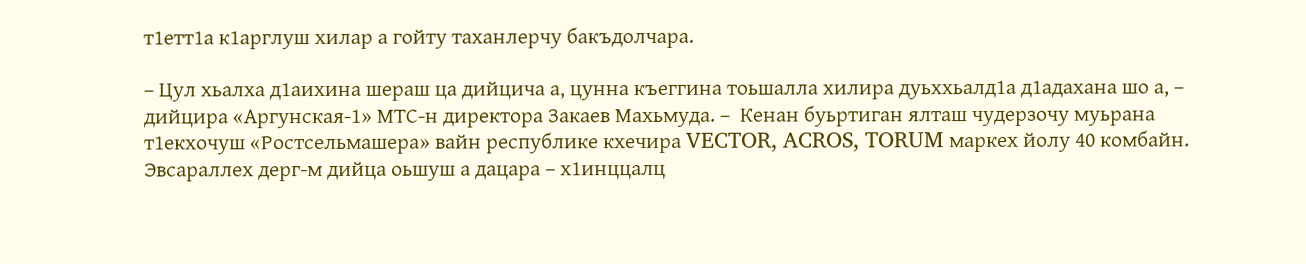т1етт1а к1арглуш хилар а гойту таханлерчу бакъдолчара.

– Цул хьалха д1аихина шераш ца дийцича а, цунна къеггина тоьшалла хилира дуьххьалд1а д1адахана шо а, – дийцира «Аргунская-1» МТС-н директора Закаев Махьмуда. –  Кенан буьртиган ялташ чудерзочу муьрана т1екхочуш «Ростсельмашера» вайн республике кхечира VECTOR, ACROS, TORUM маркех йолу 40 комбайн. Эвсараллех дерг-м дийца оьшуш а дацара – х1инццалц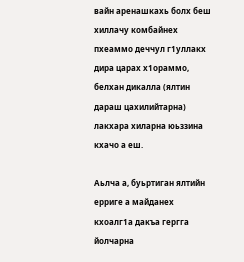вайн аренашкахь болх беш хиллачу комбайнех пхеаммо деччул г1уллакх дира царах х1ораммо, белхан дикалла (ялтин дараш цахилийтарна) лакхара хиларна юьззина кхачо а еш.

Аьлча а, буьртиган ялтийн ерриге а майданех кхоалг1а дакъа гергга йолчарна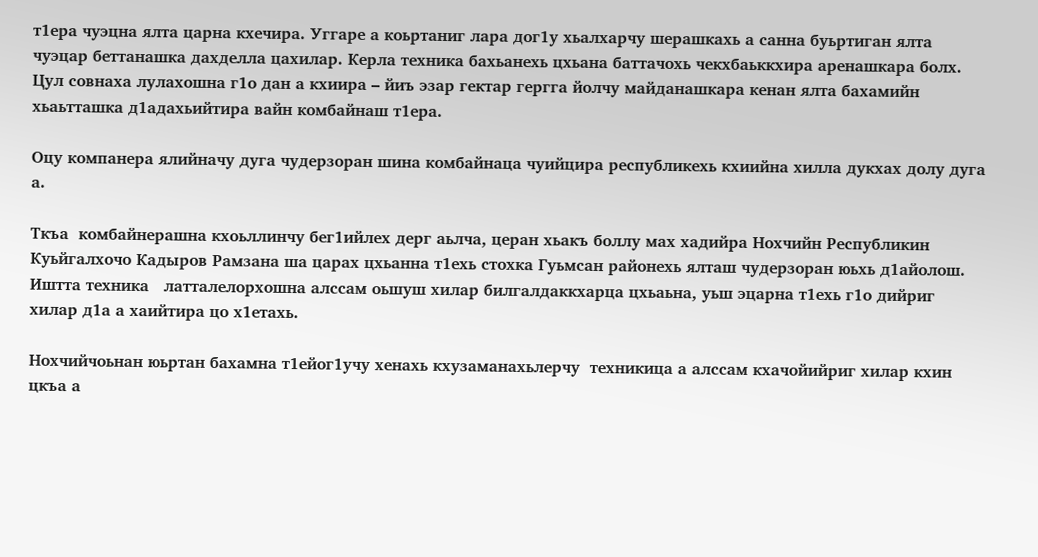т1ера чуэцна ялта царна кхечира. Уггаре а коьртаниг лара дог1у хьалхарчу шерашкахь а санна буьртиган ялта чуэцар беттанашка дахделла цахилар. Керла техника бахьанехь цхьана баттачохь чекхбаьккхира аренашкара болх. Цул совнаха лулахошна г1о дан а кхиира – йиъ эзар гектар гергга йолчу майданашкара кенан ялта бахамийн хьаьтташка д1адахьийтира вайн комбайнаш т1ера.

Оцу компанера ялийначу дуга чудерзоран шина комбайнаца чуийцира республикехь кхиийна хилла дукхах долу дуга а.

Ткъа  комбайнерашна кхоьллинчу бег1ийлех дерг аьлча, церан хьакъ боллу мах хадийра Нохчийн Республикин Куьйгалхочо Кадыров Рамзана ша царах цхьанна т1ехь стохка Гуьмсан районехь ялташ чудерзоран юьхь д1айолош. Иштта техника   латталелорхошна алссам оьшуш хилар билгалдаккхарца цхьаьна, уьш эцарна т1ехь г1о дийриг хилар д1а а хаийтира цо х1етахь.

Нохчийчоьнан юьртан бахамна т1ейог1учу хенахь кхузаманахьлерчу  техникица а алссам кхачойийриг хилар кхин цкъа а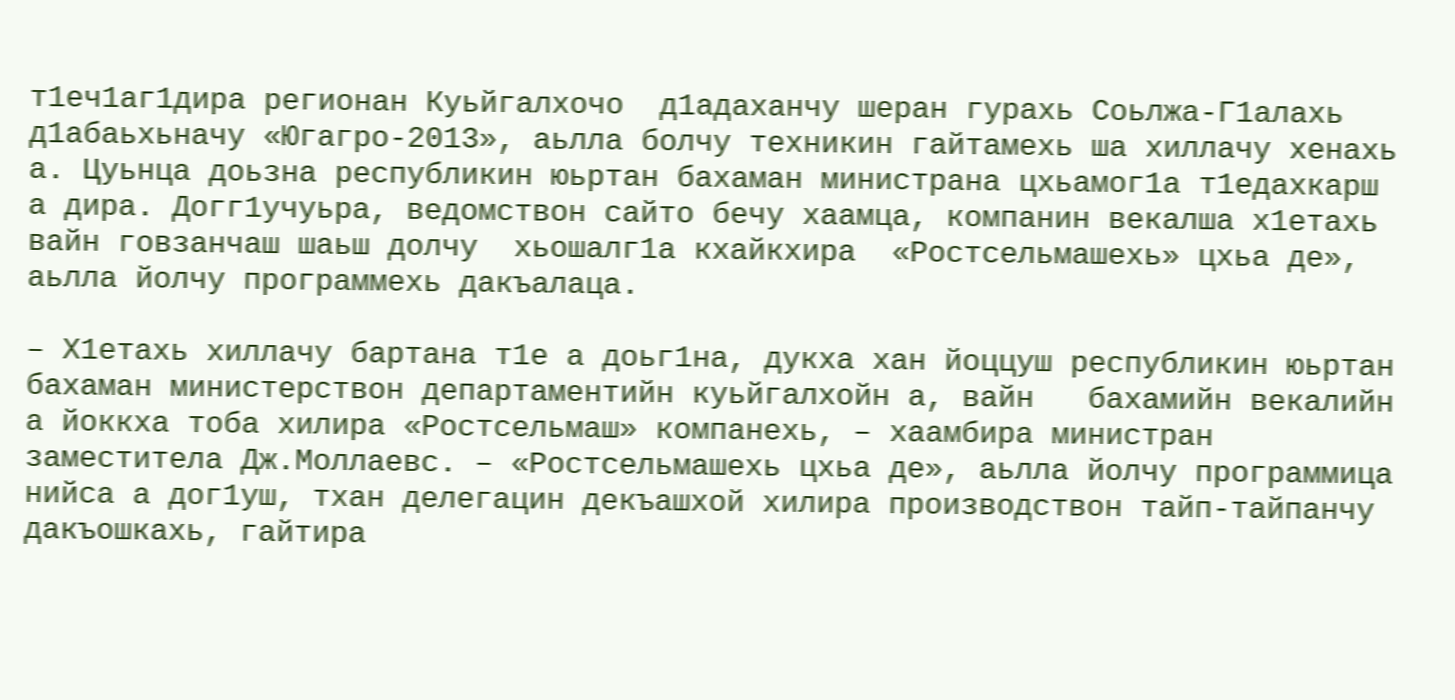т1еч1аг1дира регионан Куьйгалхочо  д1адаханчу шеран гурахь Соьлжа-Г1алахь д1абаьхьначу «Югагро-2013», аьлла болчу техникин гайтамехь ша хиллачу хенахь а. Цуьнца доьзна республикин юьртан бахаман министрана цхьамог1а т1едахкарш а дира. Догг1учуьра, ведомствон сайто бечу хаамца, компанин векалша х1етахь вайн говзанчаш шаьш долчу  хьошалг1а кхайкхира  «Ростсельмашехь» цхьа де», аьлла йолчу программехь дакъалаца.

– Х1етахь хиллачу бартана т1е а доьг1на, дукха хан йоццуш республикин юьртан бахаман министерствон департаментийн куьйгалхойн а, вайн   бахамийн векалийн а йоккха тоба хилира «Ростсельмаш» компанехь, – хаамбира министран заместитела Дж.Моллаевс. – «Ростсельмашехь цхьа де», аьлла йолчу программица нийса а дог1уш, тхан делегацин декъашхой хилира производствон тайп-тайпанчу дакъошкахь, гайтира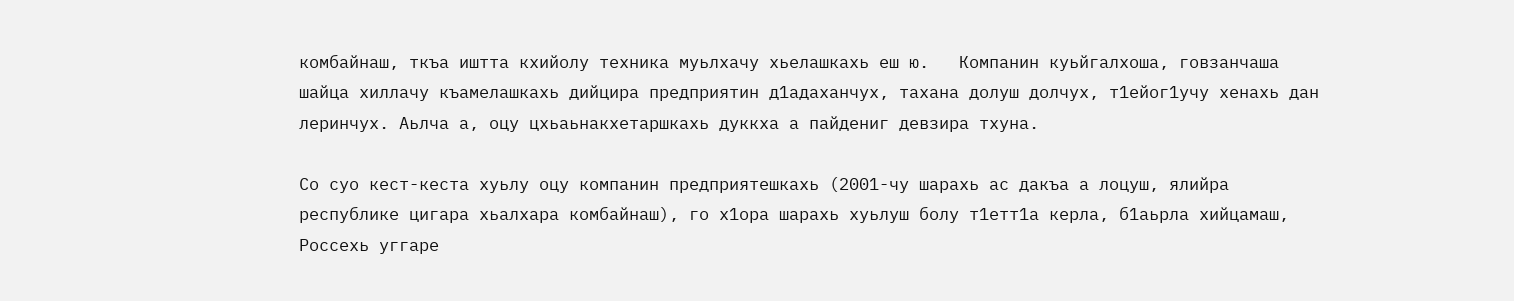комбайнаш, ткъа иштта кхийолу техника муьлхачу хьелашкахь еш ю.   Компанин куьйгалхоша, говзанчаша шайца хиллачу къамелашкахь дийцира предприятин д1адаханчух, тахана долуш долчух, т1ейог1учу хенахь дан леринчух. Аьлча а, оцу цхьаьнакхетаршкахь дуккха а пайдениг девзира тхуна.

Со суо кест-кеста хуьлу оцу компанин предприятешкахь (2001-чу шарахь ас дакъа а лоцуш, ялийра республике цигара хьалхара комбайнаш), го х1ора шарахь хуьлуш болу т1етт1а керла, б1аьрла хийцамаш, Россехь уггаре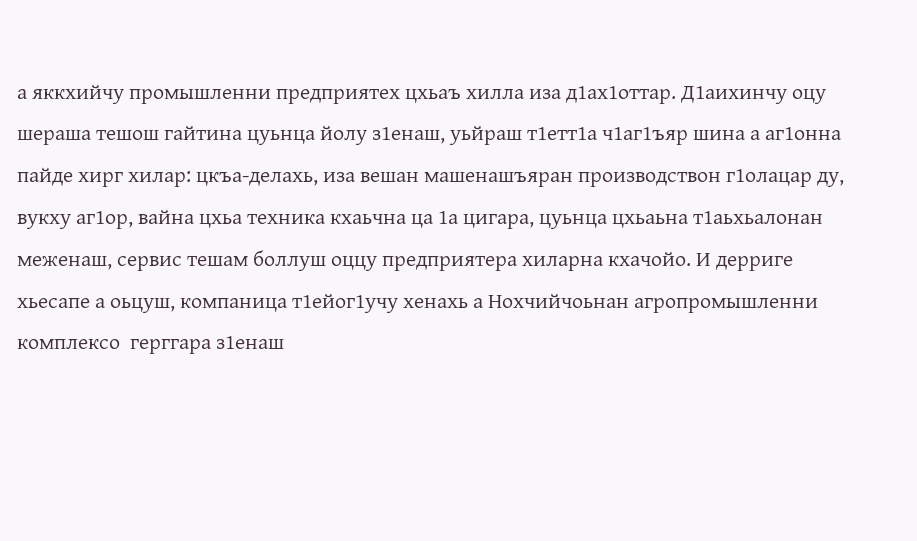а яккхийчу промышленни предприятех цхьаъ хилла иза д1ах1оттар. Д1аихинчу оцу шераша тешош гайтина цуьнца йолу з1енаш, уьйраш т1етт1а ч1аг1ъяр шина а аг1онна пайде хирг хилар: цкъа-делахь, иза вешан машенашъяран производствон г1олацар ду, вукху аг1ор, вайна цхьа техника кхаьчна ца 1а цигара, цуьнца цхьаьна т1аьхьалонан меженаш, сервис тешам боллуш оццу предприятера хиларна кхачойо. И дерриге хьесапе а оьцуш, компаница т1ейог1учу хенахь а Нохчийчоьнан агропромышленни комплексо  герггара з1енаш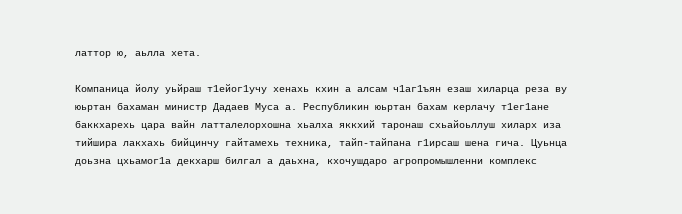латтор ю, аьлла хета.

Компаница йолу уьйраш т1ейог1учу хенахь кхин а алсам ч1аг1ъян езаш хиларца реза ву  юьртан бахаман министр Дадаев Муса а. Республикин юьртан бахам керлачу т1ег1ане баккхарехь цара вайн латталелорхошна хьалха яккхий таронаш схьайоьллуш хиларх иза тийшира лакхахь бийцинчу гайтамехь техника, тайп-тайпана г1ирсаш шена гича. Цуьнца доьзна цхьамог1а декхарш билгал а даьхна, кхочушдаро агропромышленни комплекс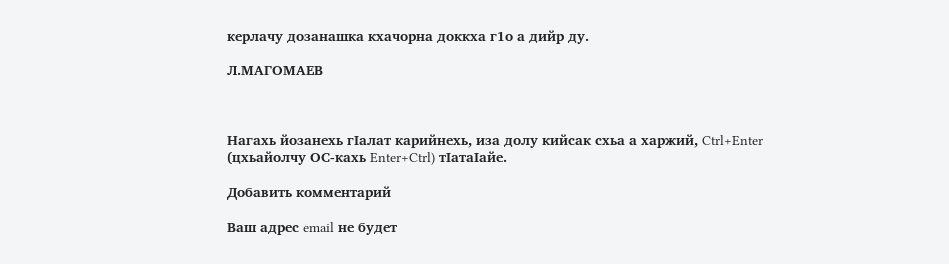керлачу дозанашка кхачорна доккха г1о а дийр ду.

Л.МАГОМАЕВ



Нагахь йозанехь гIалат карийнехь, иза долу кийсак схьа а харжий, Ctrl+Enter (цхьайолчу ОС-кахь Enter+Ctrl) тIатаIайе.

Добавить комментарий

Ваш адрес email не будет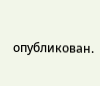опубликован.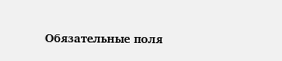Обязательные поля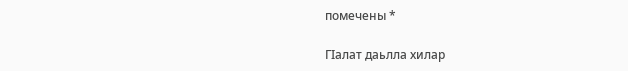помечены *

ГIалат даьлла хилар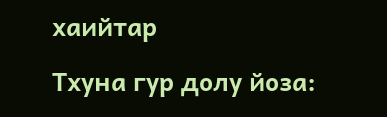хаийтар

Тхуна гур долу йоза: